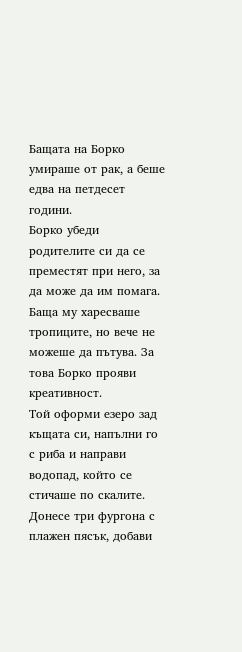Бащата на Борко умираше от рак, а беше едва на петдесет години.
Борко убеди родителите си да се преместят при него, за да може да им помага.
Баща му харесваше тропиците, но вече не можеше да пътува. За това Борко прояви креативност.
Той оформи езеро зад къщата си, напълни го с риба и направи водопад, който се стичаше по скалите. Донесе три фургона с плажен пясък, добави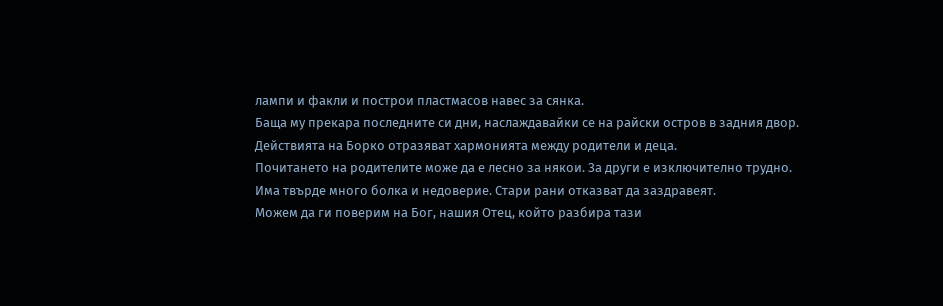лампи и факли и построи пластмасов навес за сянка.
Баща му прекара последните си дни, наслаждавайки се на райски остров в задния двор.
Действията на Борко отразяват хармонията между родители и деца.
Почитането на родителите може да е лесно за някои. За други е изключително трудно.
Има твърде много болка и недоверие. Стари рани отказват да заздравеят.
Можем да ги поверим на Бог, нашия Отец, който разбира тази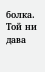болка. Той ни дава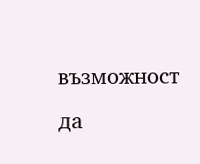възможност да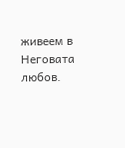живеем в Неговата любов.